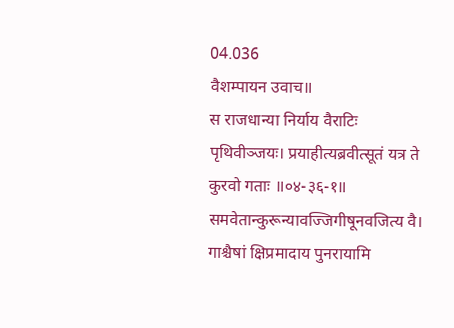04.036
वैशम्पायन उवाच॥
स राजधान्या निर्याय वैराटिः पृथिवीञ्जयः। प्रयाहीत्यब्रवीत्सूतं यत्र ते कुरवो गताः ॥०४-३६-१॥
समवेतान्कुरून्यावज्जिगीषूनवजित्य वै। गाश्चैषां क्षिप्रमादाय पुनरायामि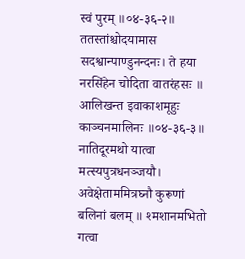स्वं पुरम् ॥०४-३६-२॥
ततस्तांश्चोदयामास सदश्वान्पाण्डुनन्दनः। ते हया नरसिंहेन चोदिता वातरंहसः ॥ आलिखन्त इवाकाशमूहुः काञ्चनमालिनः ॥०४-३६-३॥
नातिदूरमथो यात्वा मत्स्यपुत्रधनञ्जयौ। अवेक्षेताममित्रघ्नौ कुरूणां बलिनां बलम् ॥ श्मशानमभितो गत्वा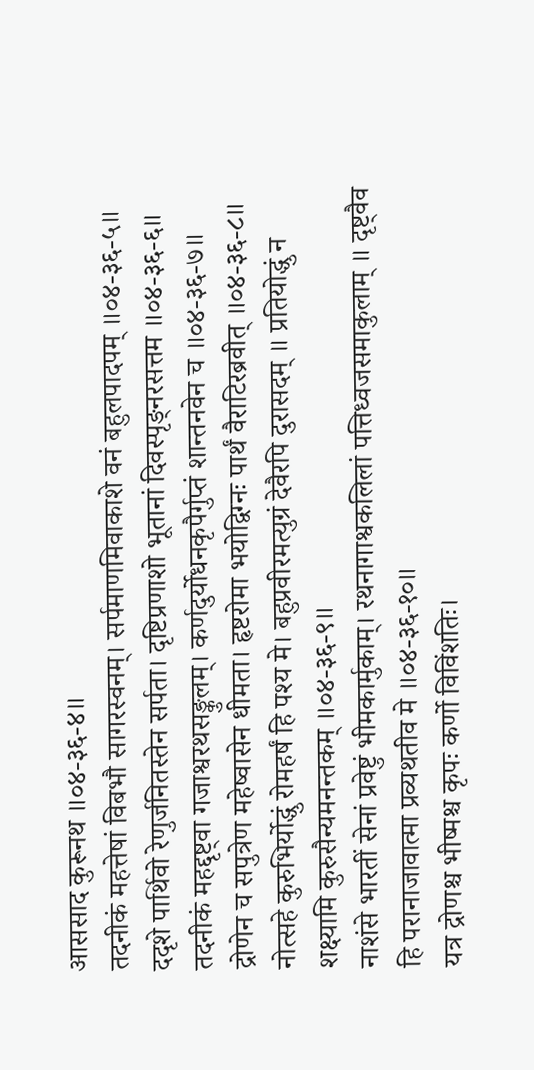आससाद कुरूनथ ॥०४-३६-४॥
तदनीकं महत्तेषां विबभौ सागरस्वनम्। सर्पमाणमिवाकाशे वनं बहुलपादपम् ॥०४-३६-५॥
ददृशे पार्थिवो रेणुर्जनितस्तेन सर्पता। दृष्टिप्रणाशो भूतानां दिवस्पृङ्नरसत्तम ॥०४-३६-६॥
तदनीकं महद्दृष्ट्वा गजाश्वरथसङ्कुलम्। कर्णदुर्योधनकृपैर्गुप्तं शान्तनवेन च ॥०४-३६-७॥
द्रोणेन च सपुत्रेण महेष्वासेन धीमता। हृष्टरोमा भयोद्विग्नः पार्थं वैराटिरब्रवीत् ॥०४-३६-८॥
नोत्सहे कुरुभिर्योद्धुं रोमहर्षं हि पश्य मे। बहुप्रवीरमत्युग्रं देवैरपि दुरासदम् ॥ प्रतियोद्धुं न शक्ष्यामि कुरुसैन्यमनन्तकम् ॥०४-३६-९॥
नाशंसे भारतीं सेनां प्रवेष्टुं भीमकार्मुकाम्। रथनागाश्वकलिलां पत्तिध्वजसमाकुलाम् ॥ दृष्ट्वैव हि परानाजावात्मा प्रव्यथतीव मे ॥०४-३६-१०॥
यत्र द्रोणश्च भीष्मश्च कृपः कर्णो विविंशतिः।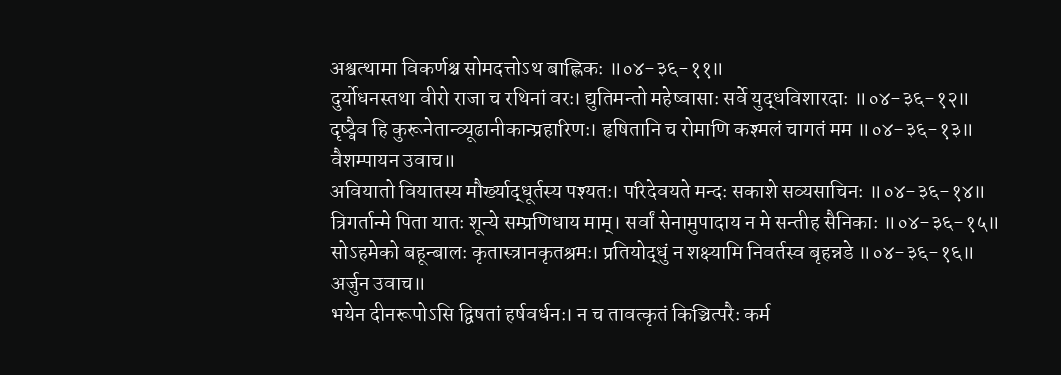अश्वत्थामा विकर्णश्च सोमदत्तोऽथ बाह्लिकः ॥०४-३६-११॥
दुर्योधनस्तथा वीरो राजा च रथिनां वरः। द्युतिमन्तो महेष्वासाः सर्वे युद्धविशारदाः ॥०४-३६-१२॥
दृष्ट्वैव हि कुरूनेतान्व्यूढानीकान्प्रहारिणः। हृषितानि च रोमाणि कश्मलं चागतं मम ॥०४-३६-१३॥
वैशम्पायन उवाच॥
अवियातो वियातस्य मौर्ख्याद्धूर्तस्य पश्यतः। परिदेवयते मन्दः सकाशे सव्यसाचिनः ॥०४-३६-१४॥
त्रिगर्तान्मे पिता यातः शून्ये सम्प्रणिधाय माम्। सर्वां सेनामुपादाय न मे सन्तीह सैनिकाः ॥०४-३६-१५॥
सोऽहमेको बहून्बालः कृतास्त्रानकृतश्रमः। प्रतियोद्धुं न शक्ष्यामि निवर्तस्व बृहन्नडे ॥०४-३६-१६॥
अर्जुन उवाच॥
भयेन दीनरूपोऽसि द्विषतां हर्षवर्धनः। न च तावत्कृतं किञ्चित्परैः कर्म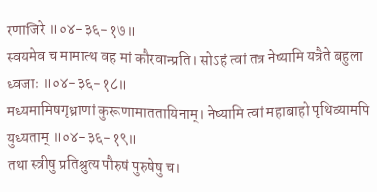रणाजिरे ॥०४-३६-१७॥
स्वयमेव च मामात्थ वह मां कौरवान्प्रति। सोऽहं त्वां तत्र नेष्यामि यत्रैते बहुला ध्वजाः ॥०४-३६-१८॥
मध्यमामिषगृध्राणां कुरूणामाततायिनाम्। नेष्यामि त्वां महाबाहो पृथिव्यामपि युध्यताम् ॥०४-३६-१९॥
तथा स्त्रीषु प्रतिश्रुत्य पौरुषं पुरुषेषु च।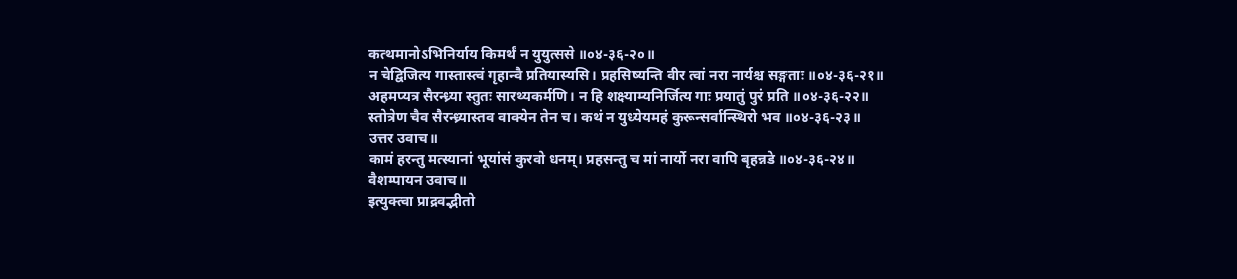कत्थमानोऽभिनिर्याय किमर्थं न युयुत्ससे ॥०४-३६-२०॥
न चेद्विजित्य गास्तास्त्वं गृहान्वै प्रतियास्यसि। प्रहसिष्यन्ति वीर त्वां नरा नार्यश्च सङ्गताः ॥०४-३६-२१॥
अहमप्यत्र सैरन्ध्र्या स्तुतः सारथ्यकर्मणि। न हि शक्ष्याम्यनिर्जित्य गाः प्रयातुं पुरं प्रति ॥०४-३६-२२॥
स्तोत्रेण चैव सैरन्ध्र्यास्तव वाक्येन तेन च। कथं न युध्येयमहं कुरून्सर्वान्स्थिरो भव ॥०४-३६-२३॥
उत्तर उवाच॥
कामं हरन्तु मत्स्यानां भूयांसं कुरवो धनम्। प्रहसन्तु च मां नार्यो नरा वापि बृहन्नडे ॥०४-३६-२४॥
वैशम्पायन उवाच॥
इत्युक्त्वा प्राद्रवद्भीतो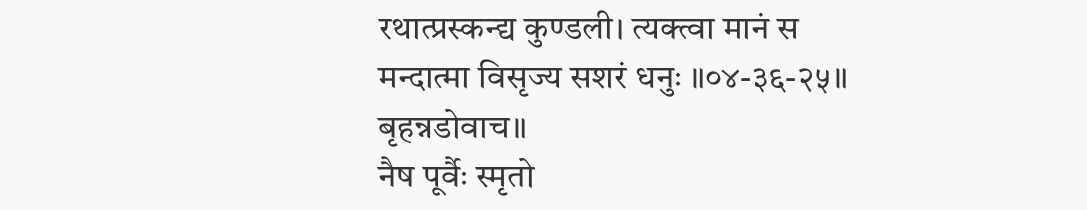रथात्प्रस्कन्द्य कुण्डली। त्यक्त्वा मानं स मन्दात्मा विसृज्य सशरं धनुः ॥०४-३६-२५॥
बृहन्नडोवाच॥
नैष पूर्वैः स्मृतो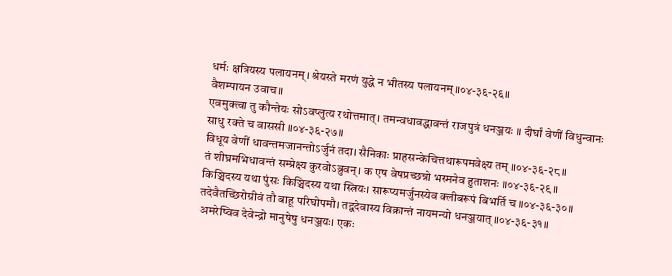धर्मः क्षत्रियस्य पलायनम्। श्रेयस्ते मरणं युद्धे न भीतस्य पलायनम् ॥०४-३६-२६॥
वैशम्पायन उवाच॥
एवमुक्त्वा तु कौन्तेयः सोऽवप्लुत्य रथोत्तमात्। तमन्वधावद्धावन्तं राजपुत्रं धनञ्जयः ॥ दीर्घां वेणीं विधुन्वानः साधु रक्ते च वाससी ॥०४-३६-२७॥
विधूय वेणीं धावन्तमजानन्तोऽर्जुनं तदा। सैनिकाः प्राहसन्केचित्तथारूपमवेक्ष्य तम् ॥०४-३६-२८॥
तं शीघ्रमभिधावन्तं सम्प्रेक्ष्य कुरवोऽब्रुवन्। क एष वेषप्रच्छन्नो भस्मनेव हुताशनः ॥०४-३६-२९॥
किञ्चिदस्य यथा पुंसः किञ्चिदस्य यथा स्त्रियः। सारूप्यमर्जुनस्येव क्लीबरूपं बिभर्ति च ॥०४-३६-३०॥
तदेवैतच्छिरोग्रीवं तौ बाहू परिघोपमौ। तद्वदेवास्य विक्रान्तं नायमन्यो धनञ्जयात् ॥०४-३६-३१॥
अमरेष्विव देवेन्द्रो मानुषेषु धनञ्जयः। एकः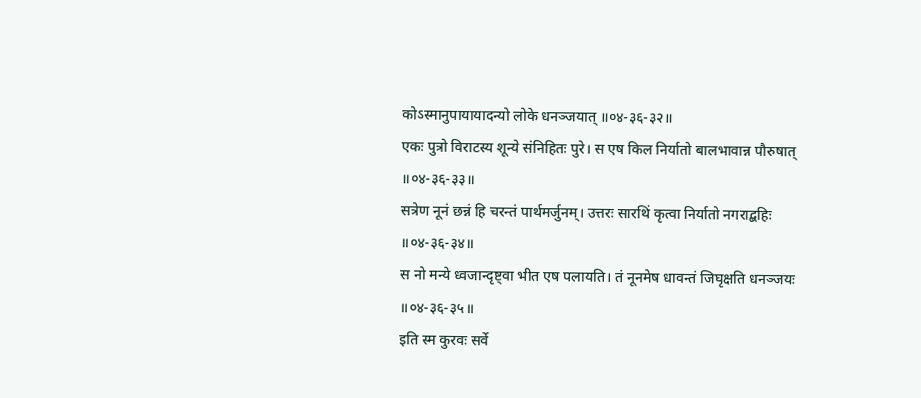कोऽस्मानुपायायादन्यो लोके धनञ्जयात् ॥०४-३६-३२॥
एकः पुत्रो विराटस्य शून्ये संनिहितः पुरे। स एष किल निर्यातो बालभावान्न पौरुषात् ॥०४-३६-३३॥
सत्रेण नूनं छन्नं हि चरन्तं पार्थमर्जुनम्। उत्तरः सारथिं कृत्वा निर्यातो नगराद्बहिः ॥०४-३६-३४॥
स नो मन्ये ध्वजान्दृष्ट्वा भीत एष पलायति। तं नूनमेष धावन्तं जिघृक्षति धनञ्जयः ॥०४-३६-३५॥
इति स्म कुरवः सर्वे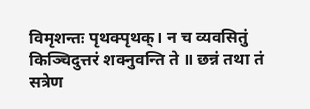विमृशन्तः पृथक्पृथक्। न च व्यवसितुं किञ्चिदुत्तरं शक्नुवन्ति ते ॥ छन्नं तथा तं सत्रेण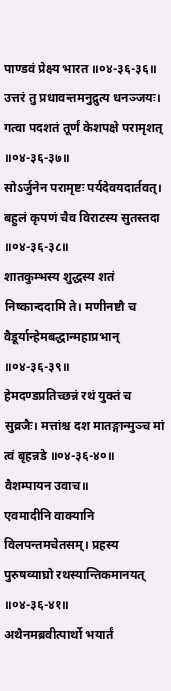पाण्डवं प्रेक्ष्य भारत ॥०४-३६-३६॥
उत्तरं तु प्रधावन्तमनुद्रुत्य धनञ्जयः। गत्वा पदशतं तूर्णं केशपक्षे परामृशत् ॥०४-३६-३७॥
सोऽर्जुनेन परामृष्टः पर्यदेवयदार्तवत्। बहुलं कृपणं चैव विराटस्य सुतस्तदा ॥०४-३६-३८॥
शातकुम्भस्य शुद्धस्य शतं निष्कान्ददामि ते। मणीनष्टौ च वैडूर्यान्हेमबद्धान्महाप्रभान् ॥०४-३६-३९॥
हेमदण्डप्रतिच्छन्नं रथं युक्तं च सुव्रजैः। मत्तांश्च दश मातङ्गान्मुञ्च मां त्वं बृहन्नडे ॥०४-३६-४०॥
वैशम्पायन उवाच॥
एवमादीनि वाक्यानि विलपन्तमचेतसम्। प्रहस्य पुरुषव्याघ्रो रथस्यान्तिकमानयत् ॥०४-३६-४१॥
अथैनमब्रवीत्पार्थो भयार्तं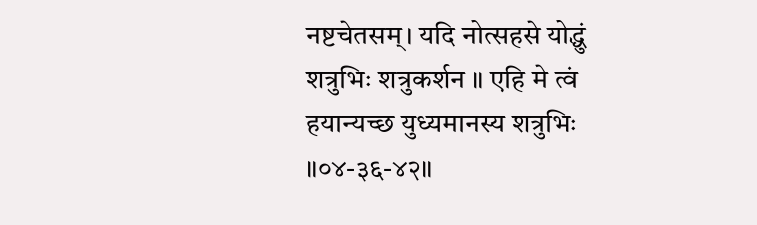नष्टचेतसम्। यदि नोत्सहसे योद्धुं शत्रुभिः शत्रुकर्शन ॥ एहि मे त्वं हयान्यच्छ युध्यमानस्य शत्रुभिः ॥०४-३६-४२॥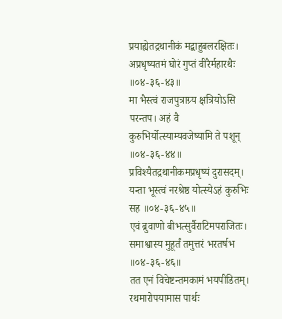प्रयाह्येतद्रथानीकं मद्बाहुबलरक्षितः। अप्रधृष्यतमं घोरं गुप्तं वीरैर्महारथैः ॥०४-३६-४३॥
मा भैस्त्वं राजपुत्राग्र्य क्षत्रियोऽसि परन्तप। अहं वै कुरुभिर्योत्स्याम्यवजेष्यामि ते पशून् ॥०४-३६-४४॥
प्रविश्यैतद्रथानीकमप्रधृष्यं दुरासदम्। यन्ता भूस्त्वं नरश्रेष्ठ योत्स्येऽहं कुरुभिः सह ॥०४-३६-४५॥
एवं ब्रुवाणो बीभत्सुर्वैराटिमपराजितः। समाश्वास्य मुहूर्तं तमुत्तरं भरतर्षभ ॥०४-३६-४६॥
तत एनं विचेष्टन्तमकामं भयपीडितम्। रथमारोपयामास पार्थः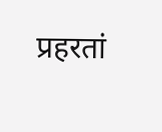प्रहरतां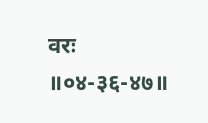वरः ॥०४-३६-४७॥